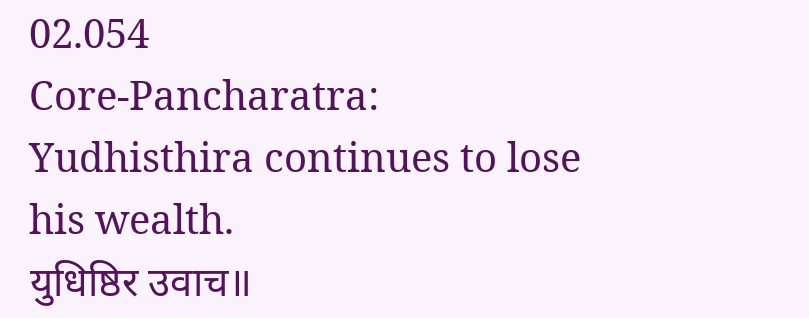02.054
Core-Pancharatra: Yudhisthira continues to lose his wealth.
युधिष्ठिर उवाच॥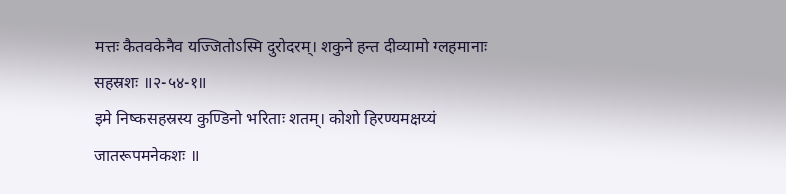मत्तः कैतवकेनैव यज्जितोऽस्मि दुरोदरम्। शकुने हन्त दीव्यामो ग्लहमानाः सहस्रशः ॥२-५४-१॥
इमे निष्कसहस्रस्य कुण्डिनो भरिताः शतम्। कोशो हिरण्यमक्षय्यं जातरूपमनेकशः ॥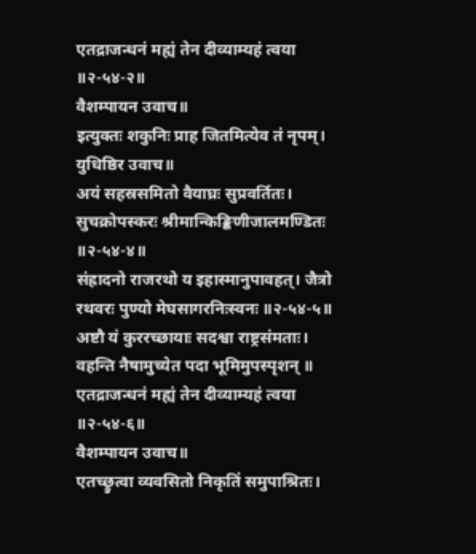एतद्राजन्धनं मह्यं तेन दीव्याम्यहं त्वया ॥२-५४-२॥
वैशम्पायन उवाच॥
इत्युक्तः शकुनिः प्राह जितमित्येव तं नृपम्। युधिष्ठिर उवाच॥
अयं सहस्रसमितो वैयाघ्रः सुप्रवर्तितः। सुचक्रोपस्करः श्रीमान्किङ्किणीजालमण्डितः ॥२-५४-४॥
संह्रादनो राजरथो य इहास्मानुपावहत्। जैत्रो रथवरः पुण्यो मेघसागरनिःस्वनः ॥२-५४-५॥
अष्टौ यं कुररच्छायाः सदश्वा राष्ट्रसंमताः। वहन्ति नैषामुच्येत पदा भूमिमुपस्पृशन् ॥ एतद्राजन्धनं मह्यं तेन दीव्याम्यहं त्वया ॥२-५४-६॥
वैशम्पायन उवाच॥
एतच्छ्रुत्वा व्यवसितो निकृतिं समुपाश्रितः।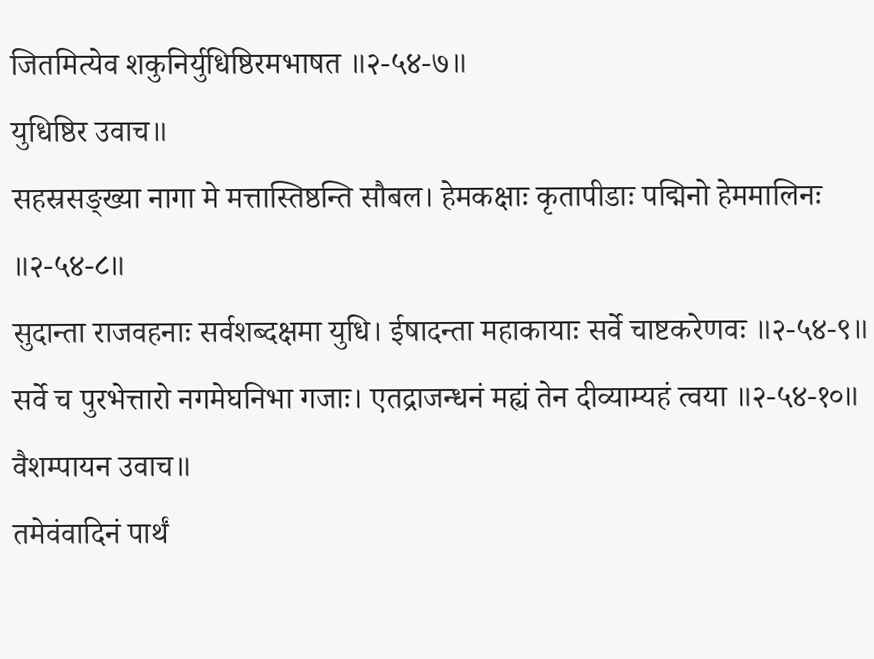जितमित्येव शकुनिर्युधिष्ठिरमभाषत ॥२-५४-७॥
युधिष्ठिर उवाच॥
सहस्रसङ्ख्या नागा मे मत्तास्तिष्ठन्ति सौबल। हेमकक्षाः कृतापीडाः पद्मिनो हेममालिनः ॥२-५४-८॥
सुदान्ता राजवहनाः सर्वशब्दक्षमा युधि। ईषादन्ता महाकायाः सर्वे चाष्टकरेणवः ॥२-५४-९॥
सर्वे च पुरभेत्तारो नगमेघनिभा गजाः। एतद्राजन्धनं मह्यं तेन दीव्याम्यहं त्वया ॥२-५४-१०॥
वैशम्पायन उवाच॥
तमेवंवादिनं पार्थं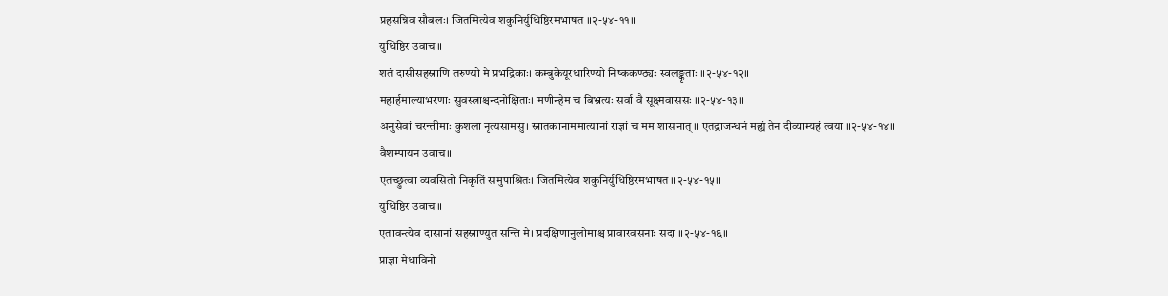प्रहसन्निव सौबलः। जितमित्येव शकुनिर्युधिष्ठिरमभाषत ॥२-५४-११॥
युधिष्ठिर उवाच॥
शतं दासीसहस्राणि तरुण्यो मे प्रभद्रिकाः। कम्बुकेयूरधारिण्यो निष्ककण्ठ्यः स्वलङ्कृताः ॥२-५४-१२॥
महार्हमाल्याभरणाः सुवस्त्राश्चन्दनोक्षिताः। मणीन्हेम च बिभ्रत्यः सर्वा वै सूक्ष्मवाससः ॥२-५४-१३॥
अनुसेवां चरन्तीमाः कुशला नृत्यसामसु। स्नातकानाममात्यानां राज्ञां च मम शासनात् ॥ एतद्राजन्धनं मह्यं तेन दीव्याम्यहं त्वया ॥२-५४-१४॥
वैशम्पायन उवाच॥
एतच्छ्रुत्वा व्यवसितो निकृतिं समुपाश्रितः। जितमित्येव शकुनिर्युधिष्ठिरमभाषत ॥२-५४-१५॥
युधिष्ठिर उवाच॥
एतावन्त्येव दासानां सहस्राण्युत सन्ति मे। प्रदक्षिणानुलोमाश्च प्रावारवसनाः सदा ॥२-५४-१६॥
प्राज्ञा मेधाविनो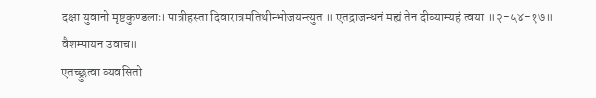दक्षा युवानो मृष्टकुण्डलाः। पात्रीहस्ता दिवारात्रमतिथीन्भोजयन्त्युत ॥ एतद्राजन्धनं मह्यं तेन दीव्याम्यहं त्वया ॥२-५४-१७॥
वैशम्पायन उवाच॥
एतच्छ्रुत्वा व्यवसितो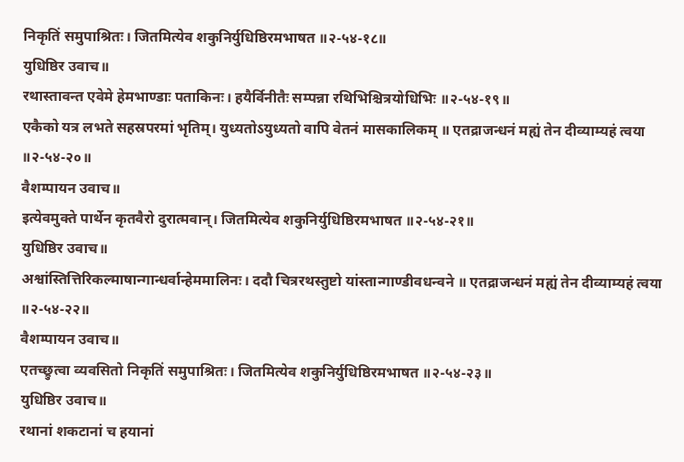निकृतिं समुपाश्रितः। जितमित्येव शकुनिर्युधिष्ठिरमभाषत ॥२-५४-१८॥
युधिष्ठिर उवाच॥
रथास्तावन्त एवेमे हेमभाण्डाः पताकिनः। हयैर्विनीतैः सम्पन्ना रथिभिश्चित्रयोधिभिः ॥२-५४-१९॥
एकैको यत्र लभते सहस्रपरमां भृतिम्। युध्यतोऽयुध्यतो वापि वेतनं मासकालिकम् ॥ एतद्राजन्धनं मह्यं तेन दीव्याम्यहं त्वया ॥२-५४-२०॥
वैशम्पायन उवाच॥
इत्येवमुक्ते पार्थेन कृतवैरो दुरात्मवान्। जितमित्येव शकुनिर्युधिष्ठिरमभाषत ॥२-५४-२१॥
युधिष्ठिर उवाच॥
अश्वांस्तित्तिरिकल्माषान्गान्धर्वान्हेममालिनः। ददौ चित्ररथस्तुष्टो यांस्तान्गाण्डीवधन्वने ॥ एतद्राजन्धनं मह्यं तेन दीव्याम्यहं त्वया ॥२-५४-२२॥
वैशम्पायन उवाच॥
एतच्छ्रुत्वा व्यवसितो निकृतिं समुपाश्रितः। जितमित्येव शकुनिर्युधिष्ठिरमभाषत ॥२-५४-२३॥
युधिष्ठिर उवाच॥
रथानां शकटानां च हयानां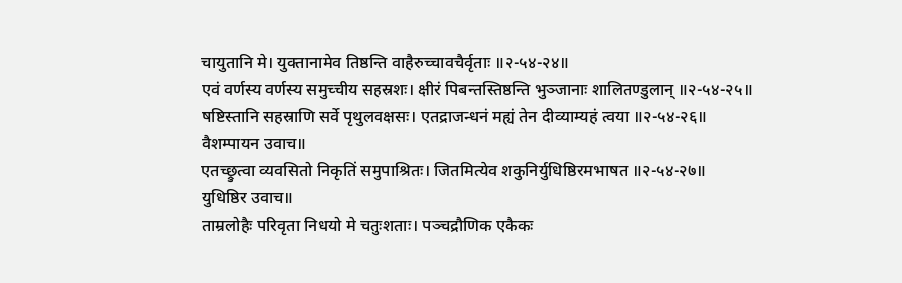चायुतानि मे। युक्तानामेव तिष्ठन्ति वाहैरुच्चावचैर्वृताः ॥२-५४-२४॥
एवं वर्णस्य वर्णस्य समुच्चीय सहस्रशः। क्षीरं पिबन्तस्तिष्ठन्ति भुञ्जानाः शालितण्डुलान् ॥२-५४-२५॥
षष्टिस्तानि सहस्राणि सर्वे पृथुलवक्षसः। एतद्राजन्धनं मह्यं तेन दीव्याम्यहं त्वया ॥२-५४-२६॥
वैशम्पायन उवाच॥
एतच्छ्रुत्वा व्यवसितो निकृतिं समुपाश्रितः। जितमित्येव शकुनिर्युधिष्ठिरमभाषत ॥२-५४-२७॥
युधिष्ठिर उवाच॥
ताम्रलोहैः परिवृता निधयो मे चतुःशताः। पञ्चद्रौणिक एकैकः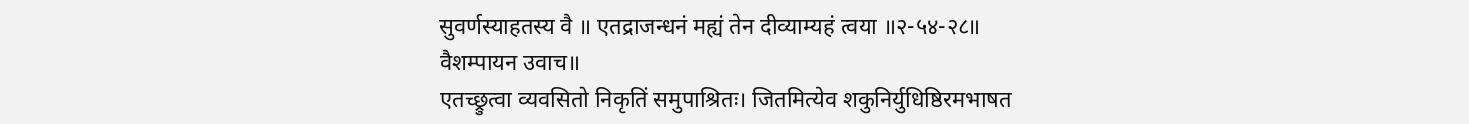सुवर्णस्याहतस्य वै ॥ एतद्राजन्धनं मह्यं तेन दीव्याम्यहं त्वया ॥२-५४-२८॥
वैशम्पायन उवाच॥
एतच्छ्रुत्वा व्यवसितो निकृतिं समुपाश्रितः। जितमित्येव शकुनिर्युधिष्ठिरमभाषत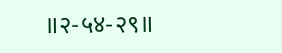॥२-५४-२९॥